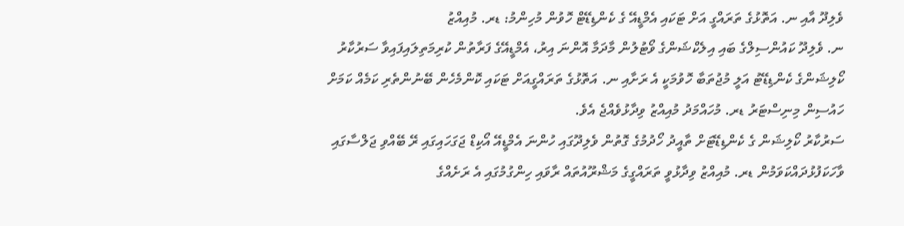ވެލިދޫ އާއި ނ. އަތޮޅުގެ ތަރައްގީ އަށް ޓަކައި އެމްޑީއޭ ގެ ކެންޑިޑޭޓް ހޮވުން މުހިންމު: ޑރ. މުއިއްޒު
ނ. ވެލިދޫ ކައުންސިލްގެ ބައި އިލެކްޝަންގެ ވޯޓުލުން މާދަމާ އޮންނަ އިރު، އެމްޑީއޭގެ ފަރާތުން ކުރިމަތިލައިފައިވާ ސަރުކާރު ކޯލިޝަންގެ ކެންޑިޑޭޓު އަލީ މުޖުތަބާ ހޮވުމަކީ އެ ރަށާއި ނ. އަތޮޅުގެ ތަރައްގީއަށް ޓަކައި ކޮންމެހެން ބޭނުންތެރި ކަމެއް ކަމަށް ހައުސިން މިނިސްޓަރު ޑރ. މުހައްމަދު މުއިއްޒު ވިދާޅުވެއްޖެ އެވެ.
ސަރުކާރު ކޯލިޝަން ގެ ކެންޑިޑޭޓަށް ތާއީދު ހޯދުމުގެ ގޮތުން ވެލިދޫގައި ހުންނަ އެމްޑީއޭ އޯކިޑް ޖަގަހައިގައި ރޭ ބޭއްވި ޖަލްސާގައި ވާހަކަފުޅުދައްކަވަމުން ޑރ. މުއިއްޒު ވިދާޅުވީ ތަރައްގީގެ މަޝްރޫއުތައް ރާވައި ހިންގުމުގައި އެ ރަށެއްގެ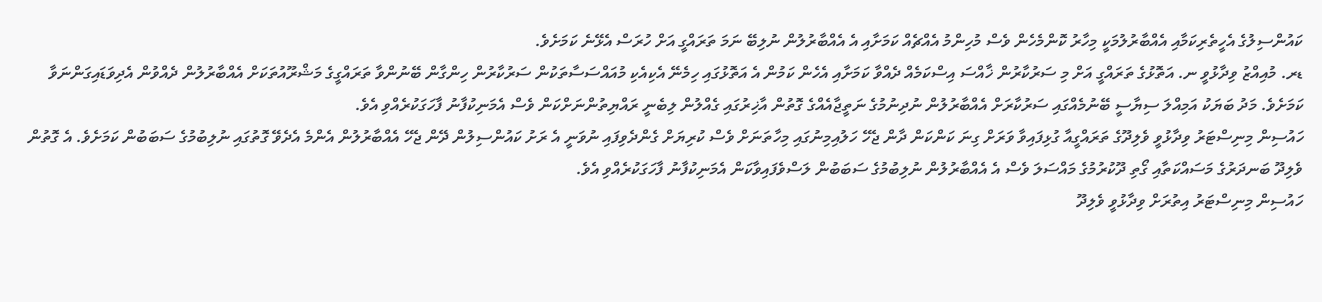ކައުންސިލުގެ އެހީތެރިކަމާއި އެއްބާރުލުމަކީ މިހާރު ކޮންމެހެން ވެސް މުހިންމު އެއްޗެއް ކަމަށާއި އެ އެއްބާރުލުން ނުލިބޭ ނަމަ ތަރައްގީ އަށް ހުރަސް އެޅޭނެ ކަމަށެވެ.
ޑރ. މުއިއްޒު ވިދާޅުވީ ނ. އަތޮޅުގެ ތަރައްގީ އަށް މި ސަރުކާރުން ޚާއްސަ އިސްކަމެއް ދެއްވާ ކަމަށާއި އެހެން ކަމުން އެ އަތޮޅުގައި ހިމެނޭ އެކިއެކި މުއައްސަސާތަކުން ސަރުކާރުން ހިންގާން ބޭނުންވާ ތަރައްގީގެ މަޝްރޫއުތަކަށް އެއްބާރުލުން ދެއްވުން އެދިވަޑައިގަންނަވާ ކަމަށެވެ. މަދު ބަޔަކު އަމިއްލަ ސިޔާސީ ބޭނުމެއްގައި ސަރުކާރަށް އެއްބާރުލުން ނުދިނުމުގެ ނަތީޖާއެއްގެ ގޮތުން އާޚިރުގައި ގެއްލުން ލިބެނީ ރައްޔިތުންނަށްކަން ވެސް އެމަނިކުފާނު ފާހަގަކުރެއްވި އެވެ.
ހައުސިން މިނިސްޓަރު ވިދާޅުވީ ވެލިދޫގެ ތަރައްގީއާ ގުޅިފައިވާ ވަރަށް ގިނަ ކަންކަން ދާން ޖެހޭ ހަލުއިމިނުގައި މިހާތަނަށް ވެސް ކުރިޔަށް ގެންދެވިފައި ނުވަނީ އެ ރަށު ކައުންސިލުން ދޭން ޖެހޭ އެއްބާރުލުން އެންމެ އެދެވޭ ގޮތުގައި ނުލިބުމުގެ ސަބަބުން ކަމަށެވެ. އެ ގޮތުން ވެލިދޫ ބަނދަރުގެ މަސައްކަތާއި ގޯތި ދޫކުރުމުގެ މައްސަލަ ވެސް އެ އެއްބާރުލުން ނުލިބުމުގެ ސަބަބުން ލަސްވެފައިވާކަން އެމަނިކުފާނު ފާހަގަކުރެއްވި އެވެ.
ހައުސިން މިނިސްޓަރު އިތުރަށް ވިދާޅުވީ ވެލިދޫ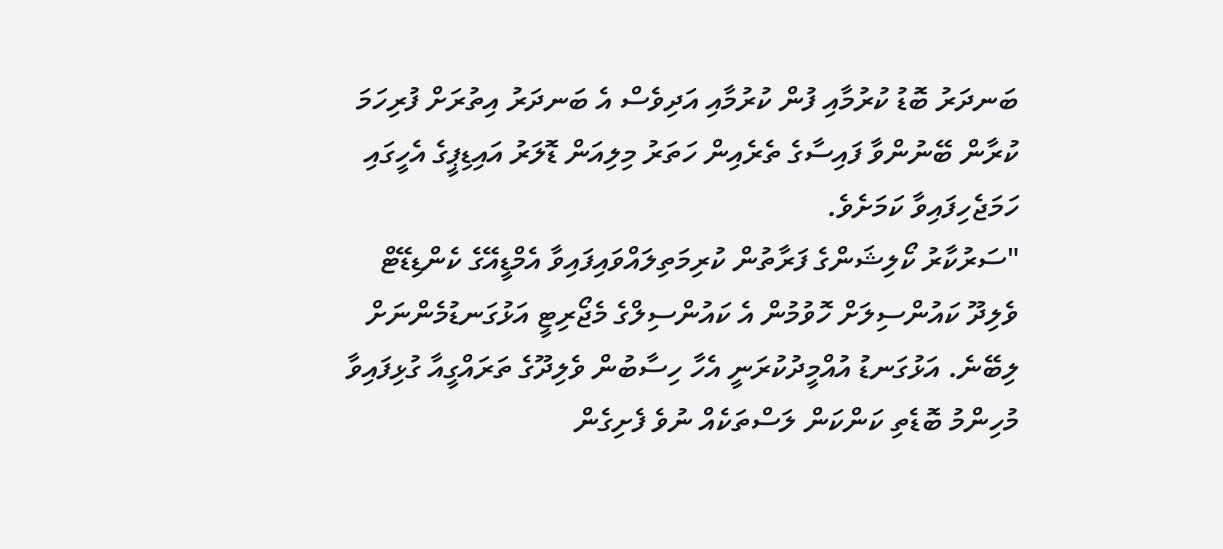ބަނދަރު ބޮޑު ކުރުމާއި ފުން ކުރުމާއި އަދިވެސް އެ ބަނދަރު އިތުރަށް ފުރިހަމަ ކުރާން ބޭނުންވާ ފައިސާގެ ތެރެއިން ހަތަރު މިލިއަން ޑޮލަރު އައިޑިޕީގެ އެހީގައި ހަމަޖެހިފައިވާ ކަމަށެވެ.
"ސަރުކާރު ކޯލިޝަންގެ ފަރާތުން ކުރިމަތިލައްވައިފައިވާ އެމްޑީއޭގެ ކެންޑިޑޭޓް ވެލިދޫ ކައުންސިލަށް ހޮވުމުން އެ ކައުންސިލްގެ މެޖޯރިޓީ އަޅުގަނޑުމެންނަށް ލިބޭނެ. އަޅުގަނޑު އުއްމީދުކުރަނީ އެހާ ހިސާބުން ވެލިދޫގެ ތަރައްގީއާ ގުޅިފައިވާ މުހިންމު ބޮޑެތި ކަންކަން ލަސްތަކެއް ނުވެ ފެށިގެން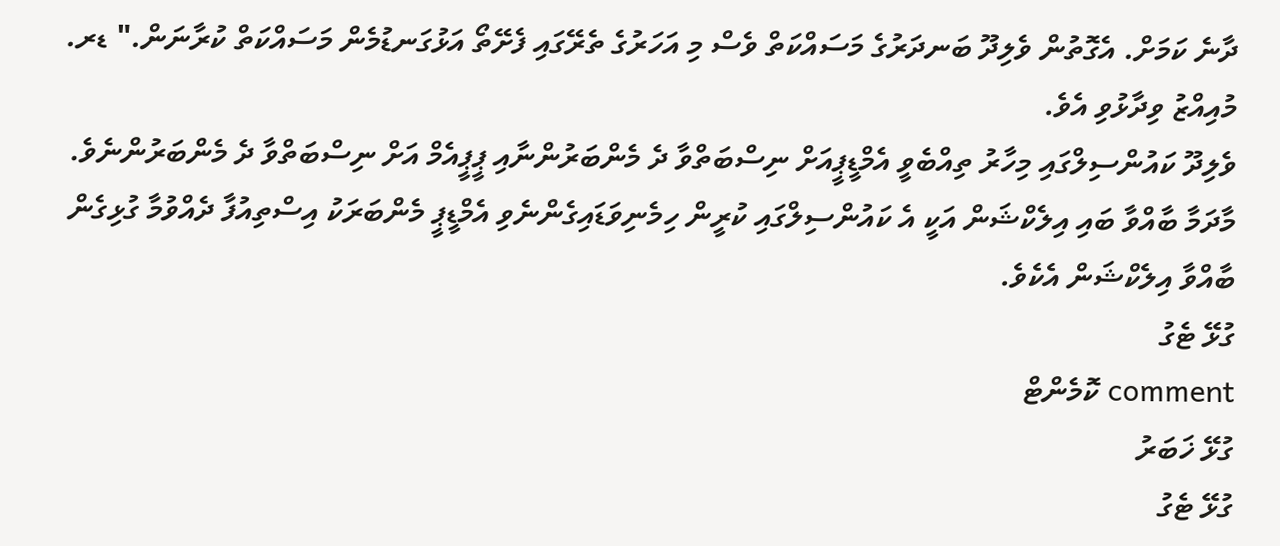ދާނެ ކަމަށް. އެގޮތުން ވެލިދޫ ބަނދަރުގެ މަސައްކަތް ވެސް މި އަހަރުގެ ތެރޭގައި ފެށޭތޯ އަޅުގަނޑުމެން މަސައްކަތް ކުރާނަން." ޑރ. މުއިއްޒު ވިދާޅުވި އެވެ.
ވެލިދޫ ކައުންސިލްގައި މިހާރު ތިއްބެވީ އެމްޑީޕީއަށް ނިސްބަތްވާ ދެ މެންބަރުންނާއި ޕީޕީއެމް އަށް ނިސްބަތްވާ ދެ މެންބަރުންނެވެ. މާދަމާ ބާއްވާ ބައި އިލެކްޝަން އަކީ އެ ކައުންސިލްގައި ކުރީން ހިމެނިވަޑައިގެންނެވި އެމްޑީޕީ މެންބަރަކު އިސްތިއުފާ ދެއްވުމާ ގުޅިގެން ބާއްވާ އިލެކްޝަން އެކެވެ.
ގުޅޭ ޓެގު
comment ކޮމެންޓް
ގުޅޭ ޚަބަރު
ގުޅޭ ޓެގު